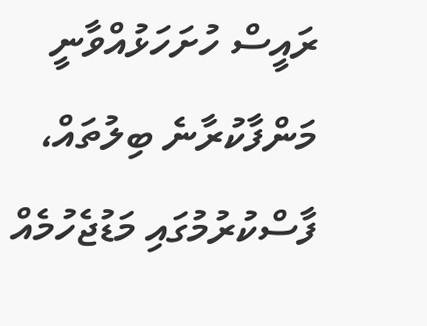ރައީސް ހުށަހަޅުއްވާނީ މަންފާކުރާނެ ބިލުތައް، ފާސްކުރުމުގައި މަޑުޖެހުމެއް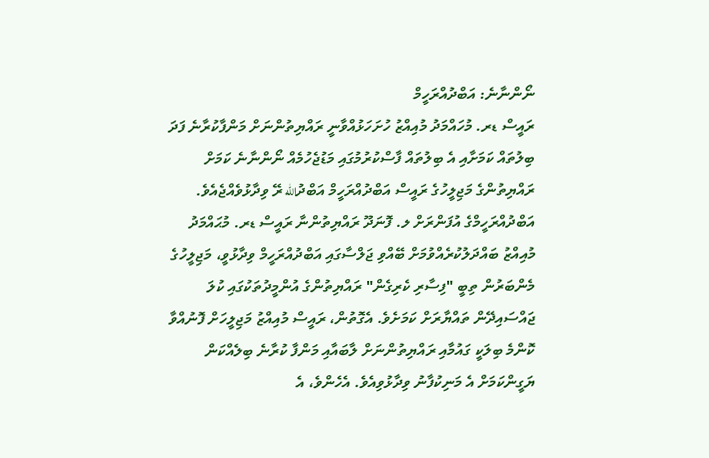ނޯންނާނެ: އަބްދުއްރަހީމް
ރައީސް ޑރ. މުހައްމަދު މުއިއްޒު ހުށަހަޅުއްވާނީ ރައްޔިތުންނަށް މަންފާކުރާނެ ފަދަ ބިލުތައް ކަމަށާއި އެ ބިލުތައް ފާސްކުރުމުގައި މަޑުޖެހުމެއް ނޯންނާނެ ކަމަށް ރައްޔިތުންގެ މަޖިލީހުގެ ރައީސް އަބްދުއްރަހީމް އަބްދުالله ރޭ ވިދާޅުވެއްޖެއެވެ. އަބްދުއްރަހީމްގެ އުފަންރަށް ލ. ފޮނަދޫ ރައްޔިތުންނާ ރައީސް ޑރ. މުޙައްމަދު މުއިއްޒު ބައްދަލުކުރެއްވުމަށް ބޭއްވި ޖަލްސާގައި އަބްދުއްރަހީމް ވިދާޅުވީ، މަޖިލީހުގެ މެންބަރުން ތިބީ "ފިސާރި ކެރިގެން" ރައްޔިތުންގެ އުންމީދުތަކުގައި ކުލަ ޖައްސައިދޭން ތައްޔާރަށް ކަމަށެވެ. އެގޮތުން، ރައީސް މުއިއްޒު މަޖިލީހަށް ފޮނުއްވާ ކޮންމެ ބިލަކީ ގައުމާއި ރައްޔިތުންނަށް ލާބައާއި މަންފާ ކުރާނެ ބިލެއްކަން ޔަގީންކަމަށް އެ މަނިކުފާނު ވިދާޅުވިއެވެ. އެހެންވެ، އެ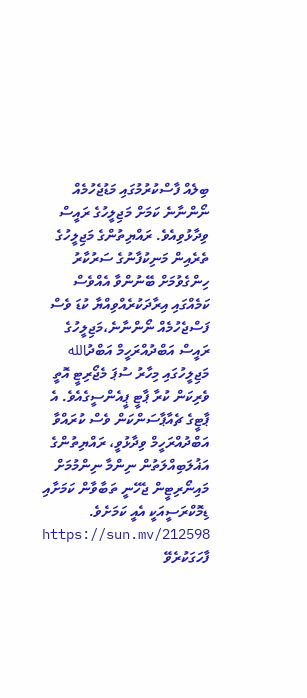ބިލެއް ފާސްކުރުމުގައި މަޑުޖެހުމެއް ނޯންނާނެ ކަމަށް މަޖިލީހުގެ ރައީސް ވިދާޅުވިއެވެ. ރައްޔިތުންގެ މަޖިލީހުގެ ތެރެއިން މަނިކުފާނުގެ ސަރުކާރު ހިންގެވުމަށް ބޭނުންވާ އެއްވެސް ކަމެއްގައި އިރާދަކުރެއްވިއްޔާ ކުޑަ ވެސް ފަސްޖެހުމެއް ނޯންނާނެ،މަޖިލީހުގެ ރައީސް އަބްދުއްރަހީމް އަބްދުالله މަޖިލީހުގައި މިހާރު ސުޕަ މެޖޯރިޓީ އޮތީ ވެރިކަން ކުރާ ޕާޓީ ޕީއެންސީގެއެވެ. އެ ޕާޓީގެ ޗެއާޕާސަންކަން ވެސް ކުރައްވާ އަބްދުއްރަހީމް ވިދާޅުވީ، ރައްޔިތުންގެ އަޣުލަބިއްލަތުން ނިންމާ ނިންމުމަށް މައިނޯރިޓީން ޖެހޭނީ ތަބާވާން ކަމަށާއި ޑިމޮކްރަސީއަކީ އެއީ ކަމަށެވެ. https://sun.mv/212598 ފާހަގަކުރެވޭ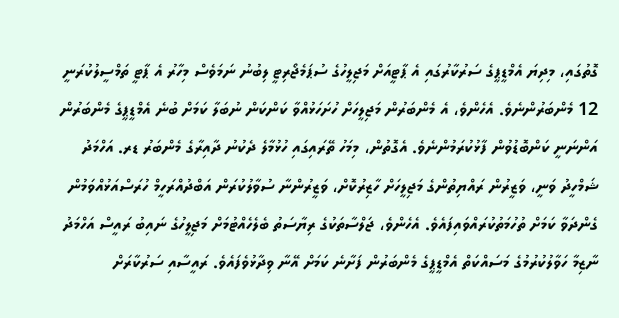ގޮތުގައި، މިދިޔަ އެމްޑީޕީގެ ސަރުކާރުގައި އެ ޕާޓީއަށް މަޖިލީހުގެ ސުޕަމެޖޯރިޓީ ލިބުނު ނަމަވެސް މިހާރު އެ ޕާޓީ ތަމްސީލުކުރަނީ 12 މެންބަރުންނެވެ. އެހެންވެ، އެ މެންބަރުން މަޖިލީހަށް ހުށަހަޅުއްވާ ކަންކަން ނުބަލާ ކަމަށް ބުނެ އެމްޑީޕީގެ މެންބަރުން އަންނަނީ ކަންބޮޑުވުން ފާޅުކުރަމުންނެވެ. އެގޮތުން، މިމަހު ތޭރައިގައި ހުޅުމާލެ ދެކުނު ދާއިރާގެ މެންބަރު ޑރ. އަހްމަދު ޝަމްހީދު ވަނީ، ވަޒީރުން ރައްޔިތުންގެ މަޖިލީހަށް ހާޒިރުކޮށް، ވަޒީރުންނާ ސުވާލުކުރަން އަބްދުއްރަހީމް ހުރަސްއަޅުއްވަމުން ގެންދަވާ ކަމަށް ތުހުމަތުކުރައްވައިފައެވެ. އެހެންވެ، ޖަލްސާތަކުގެ ރިޔާސަތު ބެލެހެއްޓުމަށް މަޖިލީހުގެ ނައިބު ރައީސް އަހްމަދު ނާޒިމާ ހަވާލުކުރުމުގެ މަސައްކަތް އެމްޑީޕީގެ މެންބަރުން ފަށާނެ ކަމަށް އޭނާ ވިދާޅުވެފައެވެ. ރައީސާއި ސަރުކާރަށް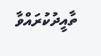ތާއީދުކުރައްވާ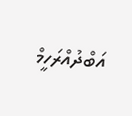އަބްދުއްރަހީމް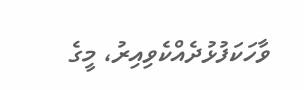ވާހަކަފުޅުދެއްކެވިއިރު، މީގެ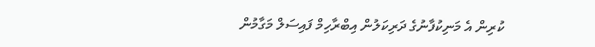ކުރިން އެ މަނިކުފާނުގެ ދަރިކަލުން އިބްރާހިމް ފައިސަލް މަގާމުން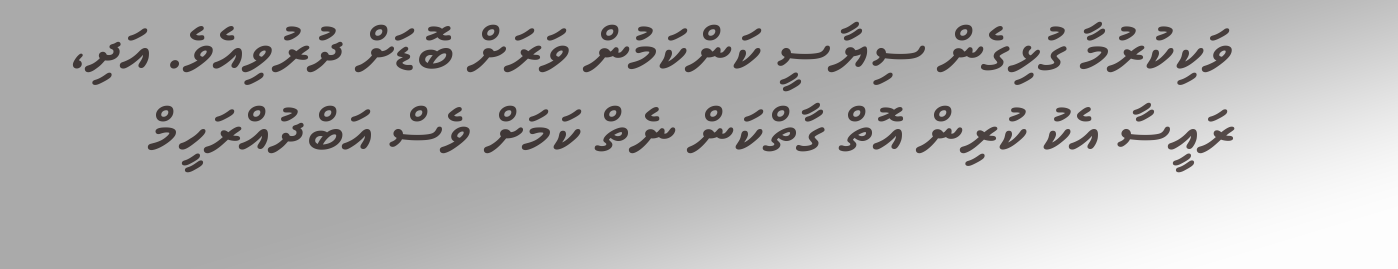ވަކިކުރުމާ ގުޅިގެން ސިޔާސީ ކަންކަމުން ވަރަށް ބޮޑަށް ދުރުވިއެވެ. އަދި، ރައީސާ އެކު ކުރިން އޮތް ގާތްކަން ނެތް ކަމަށް ވެސް އަބްދުއްރަހީމް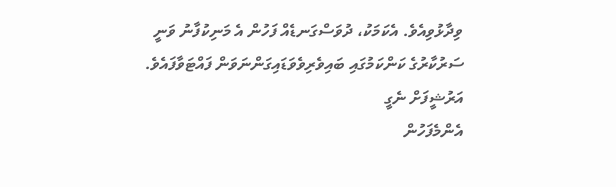ވިދާޅުވިއެވެ. އެކަމަކު، ދުވަސްގަނޑެއް ފަހުން އެ މަނިކުފާނު ވަނީ ސަރުކާރުގެ ކަންކަމުގައި ބައިވެރިވެވަޑައިގަންނަވަން ފައްޓަވާފައެވެ.
އަރުޝީފަށް ނެގީ
އެންމެފަހުން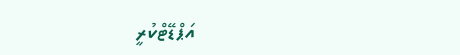އަޕްޑޭޓްކުރީ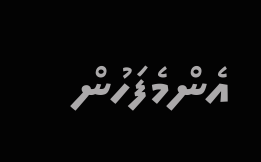އެންމެފަހުން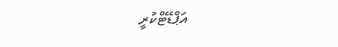އަޕްޑޭޓްކުރީ